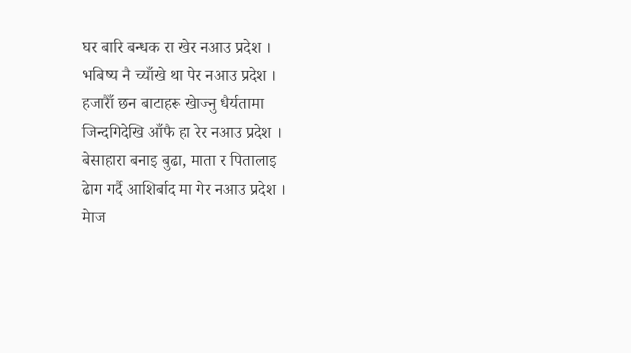घर बारि बन्धक रा खेर नआउ प्रदेश ।
भबिष्य नै च्याँखे था पेर नआउ प्रदेश ।
हजारैाँ छन बाटाहरू खेाज्नु धैर्यतामा
जिन्दगिदेखि आँफै हा रेर नआउ प्रदेश ।
बेसाहारा बनाइ बुढा, माता र पितालाइ
ढेाग गर्दै आशिर्बाद मा गेर नआउ प्रदेश ।
मेाज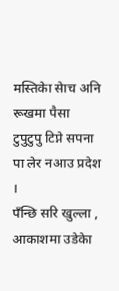मस्तिकेा सेाच अनि रूखमा पैसा
टुपुटुपु टिप्ने सपना पा लेर नआउ प्रदेश ।
पँन्छि सरि खुल्ला , आकाशमा उडेकेा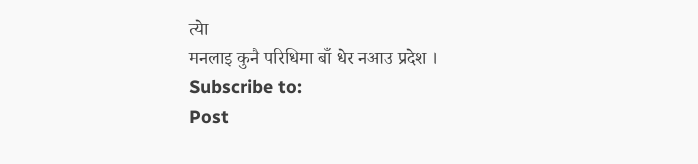त्येा
मनलाइ कुनै परिधिमा बाँ धेर नआउ प्रदेश ।
Subscribe to:
Post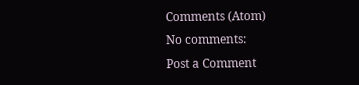Comments (Atom)
No comments:
Post a Comment